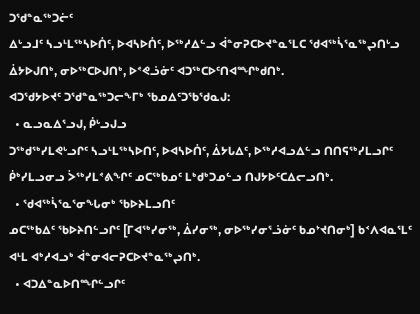ᑐᖁᓐᓇᖅᑐᓖᑦ
ᐃᒡᓗᒧᑦ ᓴᓗᒻᒪᖅᓴᐅᑏᑦ, ᐅᐊᓴᐅᑏᑦ, ᐅᖅᓱᐃᓪᓗ ᐋᓐᓂᕈᑕᐅᔪᓐᓇᕐᒪᑕ ᖁᐊᖅᓵᕐᓇᖅᖢᑎᒡᓗ ᐄᔭᐅᒍᑎᒃ, ᓂᐅᖅᑕᐅᒍᑎᒃ, ᐅᕝᕙᓘᓃᑦ ᐊᑐᖅᑕᐅᑦᑎᐊᙱᒃᑯᑎᒃ.
ᐊᑐᖁᔭᐅᔪᑦ ᑐᖁᓐᓇᖅᑐᓕᖕᒥᒃ ᖃᓄᐃᑦᑐᖃᖁᓇᒍ:
  • ᓇᓗᓇᐃᕐᓗᒍ, ᑮᒡᓗᒍᓗ
ᑐᖅᑯᖅᓯᒪᕙᒡᓗᒋᑦ ᓴᓗᒻᒪᖅᓴᐅᑎᑦ, ᐅᐊᓴᐅᑏᑦ, ᐄᔭᒐᐃᑦ, ᐅᖅᓱᐊᓗᐃᓪᓗ ᑎᑎᕋᖅᓯᒪᓗᒋᑦ ᑮᒃᓯᒪᓗᓂᓗ ᐴᖅᓯᒪᕝᕕᖏᑦ ᓄᑕᖅᑲᓄᑦ ᒪᒃᑯᒃᑐᓄᓪᓗ ᑎᒍᔭᐅᑦᑕᐃᓕᓗᑎᒃ.
  • ᖁᐊᖅᓵᕐᓇᕐᓂᖓᓂᒃ ᖃᐅᔨᒪᓗᑎᑦ
ᓄᑕᖅᑲᐃᑦ ᖃᐅᔨᑎᓪᓗᒋᑦ [ᒥᐊᖅᓯᓂᖅ, ᐄᓯᓂᖅ, ᓂᐅᖅᓯᓂᕐᓘᓃᑦ ᑲᓄᔾᔪᑎᓂᒃ] ᑲᑉᐱᐊᓇᕐᒪᑦ ᐊᒻᒪ ᐊᒃᓱᐊᓗᒃ ᐋᓐᓂᐊᓕᕈᑕᐅᔪᓐᓇᖅᖢᑎᒃ.
  • ᐊᑐᐃᓐᓇᐅᑎᙱᓪᓗᒋᑦ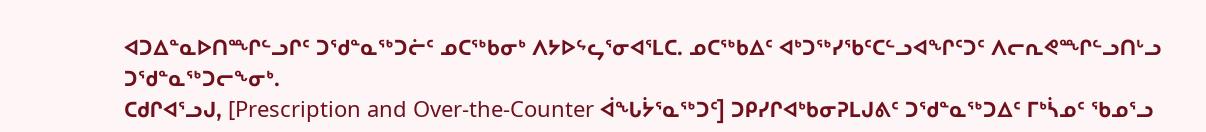ᐊᑐᐃᓐᓇᐅᑎᙱᓪᓗᒋᑦ ᑐᖁᓐᓇᖅᑐᓖᑦ ᓄᑕᖅᑲᓂᒃ ᐱᔭᐅᖦᖤᕐᓂᐊᕐᒪᑕ. ᓄᑕᖅᑲᐃᑦ ᐊᒃᑐᖅᓯᖃᑦᑕᓪᓗᐊᖏᑦᑐᑦ ᐱᓕᕆᕙᙱᓪᓗᑎᒡᓗ ᑐᖁᓐᓇᖅᑐᓕᖕᓂᒃ.
ᑕᑯᒋᐊᕐᓗᒍ, [Prescription and Over-the-Counter ᐋᖓᔮᕐᓇᖅᑐᑦ] ᑐᑭᓯᒋᐊᒃᑲᓂᕈᒪᒍᕕᑦ ᑐᖁᓐᓇᖅᑐᐃᑦ ᒥᒃᓵᓄᑦ ᖃᓄᕐᓗ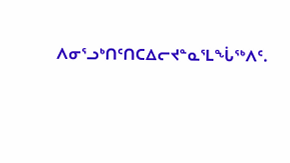ᐱᓂᕐᓗᒃᑎᑦᑎᑕᐃᓕᔪᓐᓇᕐᒪᖔᖅᐱᑦ.